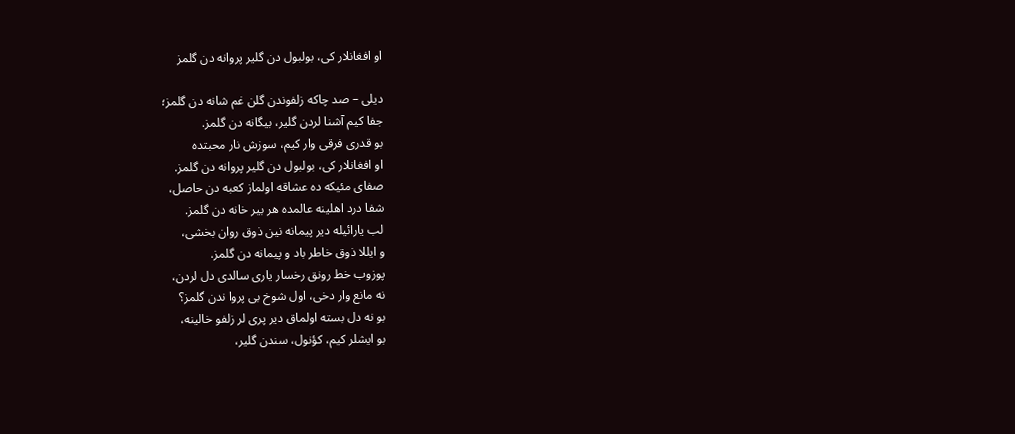او افغانلار کی، بولبول دن گلیر پروانه دن گلمز

دیلی – صد چاکه زلفوندن گلن غم شانه دن گلمز؛
جفا کیم آشنا لردن گلیر، بیگانه دن گلمز.
بو قدری فرقی وار کیم، سوزش نار محبتده
او افغانلار کی، بولبول دن گلیر پروانه دن گلمز.
صفای مئیکه ده عشاقه اولماز کعبه دن حاصل،
شفا درد اهلینه عالمده هر بیر خانه دن گلمز.
لب یارائیله دیر پیمانه نین ذوق روان بخشی،
و ایللا ذوق خاطر باد و پیمانه دن گلمز.
پوزوب خط رونق رخسار یاری سالدی دل لردن،
نه مانع وار دخی، اول شوخ بی پروا ندن گلمز؟
بو نه دل بسته اولماق دیر پری لر زلفو خالینه،
بو ایشلر کیم، کؤنول، سندن گلیر،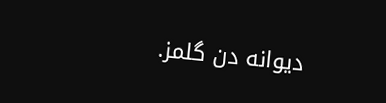دیوانه دن گلمز.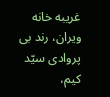غریبه خانه ویران، رند بی پروادی سیّد کیم،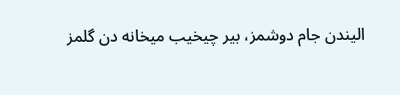الیندن جام دوشمز، بیر چیخیب میخانه دن گلمز